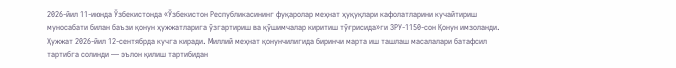2026-йил 11-июнда Ўзбекистонда «Ўзбекистон Республикасининг фуқаролар меҳнат ҳуқуқлари кафолатларини кучайтириш муносабати билан баъзи қонун ҳужжатларига ўзгартириш ва қўшимчалар киритиш тўғрисида»ги ЗРУ-1150-сон Қонун имзоланди. Ҳужжат 2026-йил 12-сентябрда кучга киради. Миллий меҳнат қонунчилигида биринчи марта иш ташлаш масалалари батафсил тартибга солинди — эълон қилиш тартибидан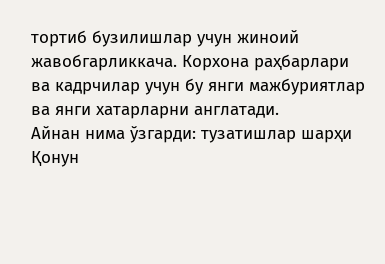тортиб бузилишлар учун жиноий жавобгарликкача. Корхона раҳбарлари ва кадрчилар учун бу янги мажбуриятлар ва янги хатарларни англатади.
Айнан нима ўзгарди: тузатишлар шарҳи
Қонун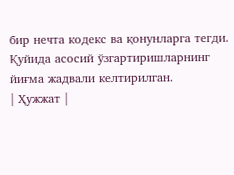бир нечта кодекс ва қонунларга тегди. Қуйида асосий ўзгартиришларнинг йиғма жадвали келтирилган.
| Ҳужжат |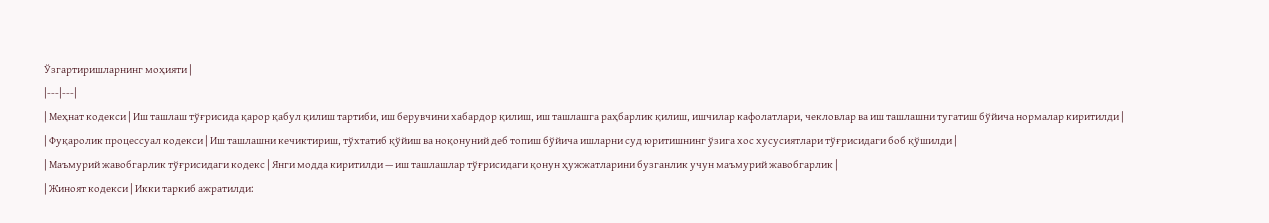Ўзгартиришларнинг моҳияти |
|---|---|
| Меҳнат кодекси | Иш ташлаш тўғрисида қарор қабул қилиш тартиби, иш берувчини хабардор қилиш, иш ташлашга раҳбарлик қилиш, ишчилар кафолатлари, чекловлар ва иш ташлашни тугатиш бўйича нормалар киритилди |
| Фуқаролик процессуал кодекси | Иш ташлашни кечиктириш, тўхтатиб қўйиш ва ноқонуний деб топиш бўйича ишларни суд юритишнинг ўзига хос хусусиятлари тўғрисидаги боб қўшилди |
| Маъмурий жавобгарлик тўғрисидаги кодекс | Янги модда киритилди — иш ташлашлар тўғрисидаги қонун ҳужжатларини бузганлик учун маъмурий жавобгарлик |
| Жиноят кодекси | Икки таркиб ажратилди: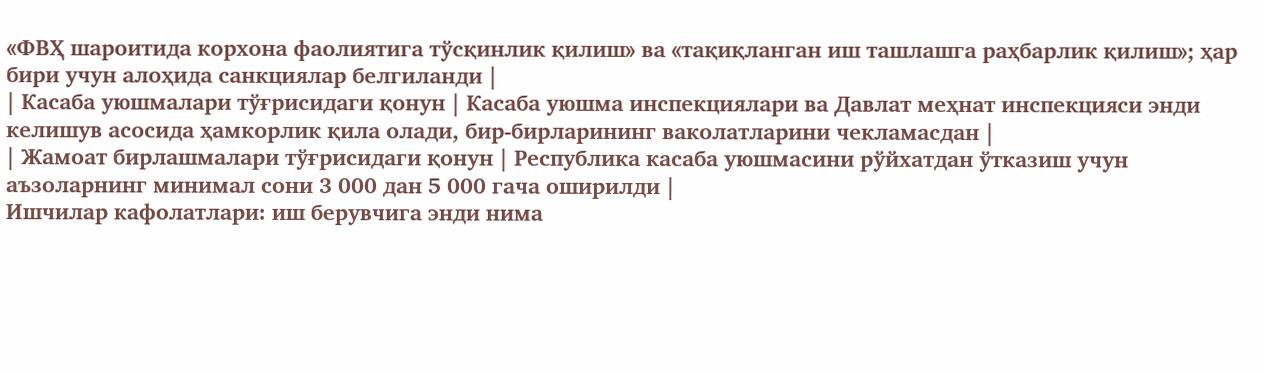«ФВҲ шароитида корхона фаолиятига тўсқинлик қилиш» ва «тақиқланган иш ташлашга раҳбарлик қилиш»; ҳар бири учун алоҳида санкциялар белгиланди |
| Касаба уюшмалари тўғрисидаги қонун | Касаба уюшма инспекциялари ва Давлат меҳнат инспекцияси энди келишув асосида ҳамкорлик қила олади, бир-бирларининг ваколатларини чекламасдан |
| Жамоат бирлашмалари тўғрисидаги қонун | Республика касаба уюшмасини рўйхатдан ўтказиш учун аъзоларнинг минимал сони 3 000 дан 5 000 гача оширилди |
Ишчилар кафолатлари: иш берувчига энди нима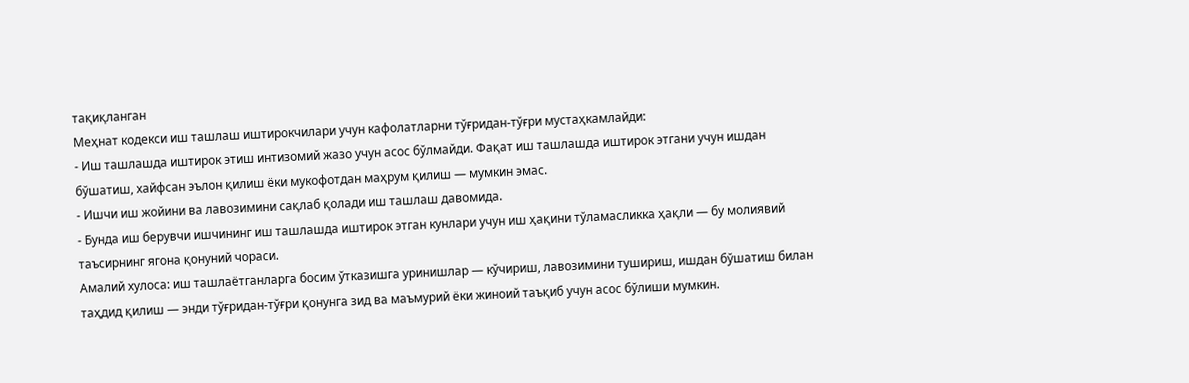тақиқланган
Меҳнат кодекси иш ташлаш иштирокчилари учун кафолатларни тўғридан-тўғри мустаҳкамлайди:
- Иш ташлашда иштирок этиш интизомий жазо учун асос бўлмайди. Фақат иш ташлашда иштирок этгани учун ишдан бўшатиш, хайфсан эълон қилиш ёки мукофотдан маҳрум қилиш — мумкин эмас.
- Ишчи иш жойини ва лавозимини сақлаб қолади иш ташлаш давомида.
- Бунда иш берувчи ишчининг иш ташлашда иштирок этган кунлари учун иш ҳақини тўламасликка ҳақли — бу молиявий таъсирнинг ягона қонуний чораси.
Амалий хулоса: иш ташлаётганларга босим ўтказишга уринишлар — кўчириш, лавозимини тушириш, ишдан бўшатиш билан таҳдид қилиш — энди тўғридан-тўғри қонунга зид ва маъмурий ёки жиноий таъқиб учун асос бўлиши мумкин.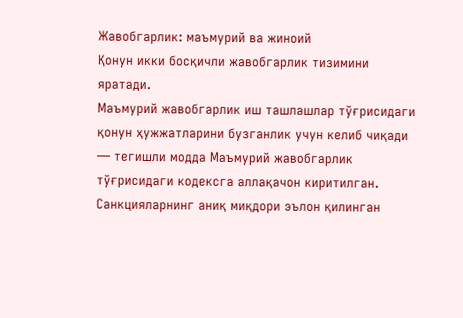Жавобгарлик: маъмурий ва жиноий
Қонун икки босқичли жавобгарлик тизимини яратади.
Маъмурий жавобгарлик иш ташлашлар тўғрисидаги қонун ҳужжатларини бузганлик учун келиб чиқади — тегишли модда Маъмурий жавобгарлик тўғрисидаги кодексга аллақачон киритилган. Санкцияларнинг аниқ миқдори эълон қилинган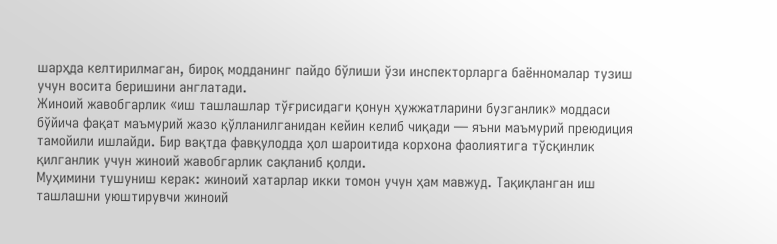шарҳда келтирилмаган, бироқ модданинг пайдо бўлиши ўзи инспекторларга баённомалар тузиш учун восита беришини англатади.
Жиноий жавобгарлик «иш ташлашлар тўғрисидаги қонун ҳужжатларини бузганлик» моддаси бўйича фақат маъмурий жазо қўлланилганидан кейин келиб чиқади — яъни маъмурий преюдиция тамойили ишлайди. Бир вақтда фавқулодда ҳол шароитида корхона фаолиятига тўсқинлик қилганлик учун жиноий жавобгарлик сақланиб қолди.
Муҳимини тушуниш керак: жиноий хатарлар икки томон учун ҳам мавжуд. Тақиқланган иш ташлашни уюштирувчи жиноий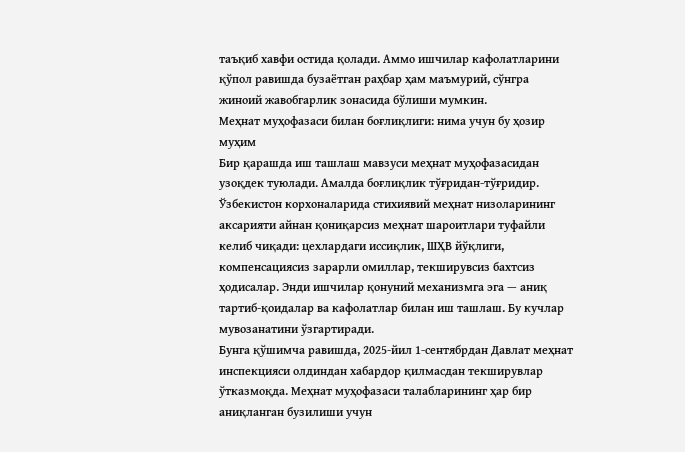таъқиб хавфи остида қолади. Аммо ишчилар кафолатларини қўпол равишда бузаётган раҳбар ҳам маъмурий, сўнгра жиноий жавобгарлик зонасида бўлиши мумкин.
Меҳнат муҳофазаси билан боғлиқлиги: нима учун бу ҳозир муҳим
Бир қарашда иш ташлаш мавзуси меҳнат муҳофазасидан узоқдек туюлади. Амалда боғлиқлик тўғридан-тўғридир.
Ўзбекистон корхоналарида стихиявий меҳнат низоларининг аксарияти айнан қониқарсиз меҳнат шароитлари туфайли келиб чиқади: цехлардаги иссиқлик, ШҲВ йўқлиги, компенсациясиз зарарли омиллар, текширувсиз бахтсиз ҳодисалар. Энди ишчилар қонуний механизмга эга — аниқ тартиб-қоидалар ва кафолатлар билан иш ташлаш. Бу кучлар мувозанатини ўзгартиради.
Бунга қўшимча равишда, 2025-йил 1-сентябрдан Давлат меҳнат инспекцияси олдиндан хабардор қилмасдан текширувлар ўтказмоқда. Меҳнат муҳофазаси талабларининг ҳар бир аниқланган бузилиши учун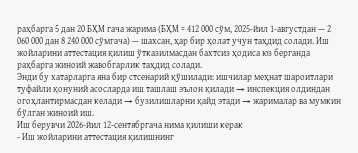раҳбарга 5 дан 20 БҲМ гача жарима (БҲМ = 412 000 сўм, 2025-йил 1-августдан — 2 060 000 дан 8 240 000 сўмгача) — шахсан, ҳар бир ҳолат учун таҳдид солади. Иш жойларини аттестация қилиш ўтказилмасдан бахтсиз ҳодиса юз берганда раҳбарга жиноий жавобгарлик таҳдид солади.
Энди бу хатарларга яна бир стсенарий қўшилади: ишчилар меҳнат шароитлари туфайли қонуний асосларда иш ташлаш эълон қилади → инспекция олдиндан огоҳлантирмасдан келади → бузилишларни қайд этади → жарималар ва мумкин бўлган жиноий иш.
Иш берувчи 2026-йил 12-сентябргача нима қилиши керак
- Иш жойларини аттестация қилишнинг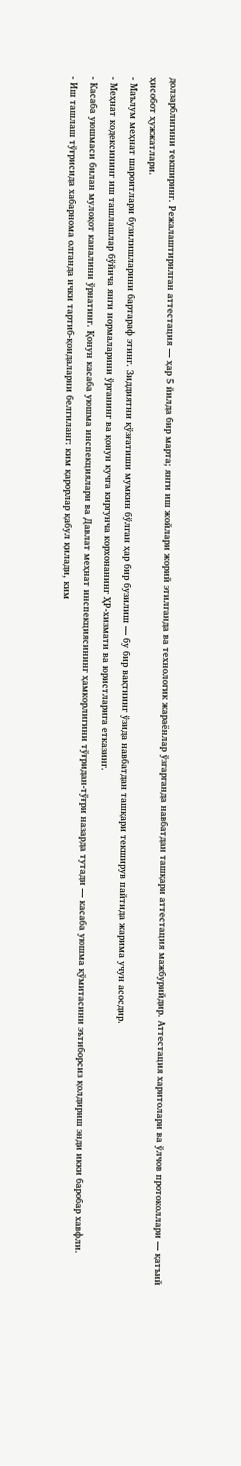долзарблигини текширинг. Режалаштирилган аттестация — ҳар 5 йилда бир марта; янги иш жойлари жорий этилганда ва технологик жараёнлар ўзгарганда навбатдан ташқари аттестация мажбурийдир. Аттестация харитолари ва ўлчов протоколлари — қатъий ҳисобот ҳужжатлари.
- Маълум меҳнат шароитлари бузилишларини бартараф этинг. Зиддиятни қўзғатиши мумкин бўлган ҳар бир бузилиш — бу бир вақтнинг ўзида навбатдан ташқари текширув пайтида жарима учун асосдир.
- Меҳнат кодексининг иш ташлашлар бўйича янги нормаларини ўрганинг ва қонун кучга киргунча корхонанинг ҲР-хизмати ва юристларига етказинг.
- Касаба уюшмаси билан мулоқот каналини ўрнатинг. Қонун касаба уюшма инспекциялари ва Давлат меҳнат инспекциясининг ҳамкорлигини тўғридан-тўғри назарда тутади — касаба уюшма қўмитасини эътиборсиз қолдириш энди икки баробар хавфли.
- Иш ташлаш тўғрисида хабарнома олганда ички тартиб-қоидаларни белгиланг: ким қарорлар қабул қилади, ким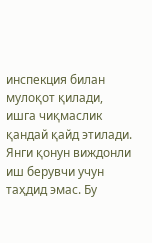инспекция билан мулоқот қилади, ишга чиқмаслик қандай қайд этилади.
Янги қонун виждонли иш берувчи учун таҳдид эмас. Бу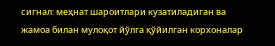сигнал: меҳнат шароитлари кузатиладиган ва жамоа билан мулоқот йўлга қўйилган корхоналар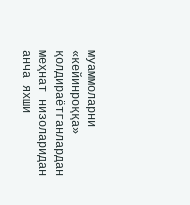муаммоларни «кейинроққа» қолдираётганлардан меҳнат низоларидан анча яхши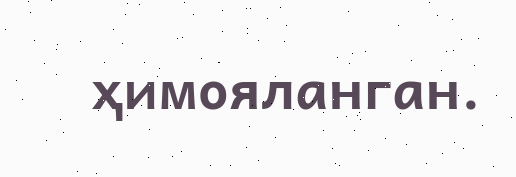ҳимояланган.